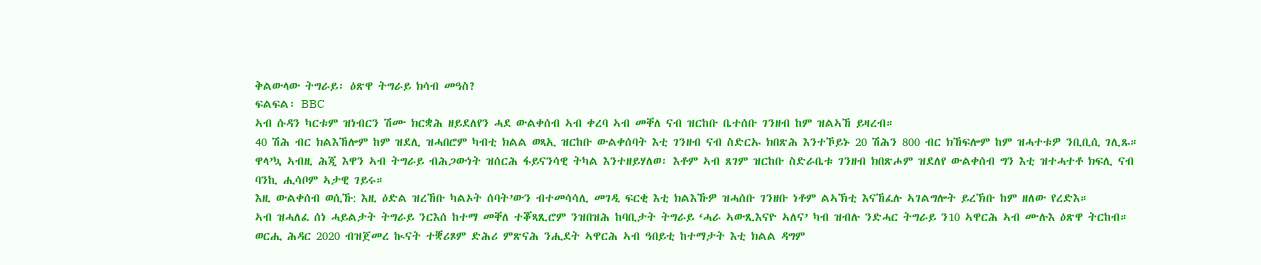ቅልውላው ትግራይ፡ ዕጽዋ ትግራይ ክሳብ መዓስ?
ፍልፍል፡ BBC
ኣብ ሱዳን ካርቱም ዝነብርን ሽሙ ክርቋሕ ዘይደለየን ሓደ ውልቀሰብ ኣብ ቀረባ ኣብ መቐለ ናብ ዝርከቡ ቤተሰቡ ገንዘብ ከም ዝልኣኸ ይዛረብ።
40 ሽሕ ብር ክልእኸሎም ከም ዝደሊ ዝሓበሮም ካብቲ ክልል ወጻኢ ዝርከቡ ውልቀሰባት እቲ ገንዘብ ናብ ስድርኡ ክበጽሕ እንተኾይኑ 20 ሽሕን 800 ብር ክኸፍሎም ከም ዝሓተቱዎ ንቢቢሲ ገሊጹ።
ዋላ’ኳ ኣብዚ ሕጂ እዋን ኣብ ትግራይ ብሕጋውነት ዝሰርሕ ፋይናንሳዊ ትካል እንተዘይሃለወ፡ እቶም ኣብ ጸገም ዝርከቡ ስድራቤቱ ገንዘብ ክበጽሖም ዝደለየ ውልቀሰብ ግን እቲ ዝተሓተቶ ክፍሊ ናብ ባንኪ ሒሳቦም ኣታዊ ገይሩ።
እዚ ውልቀሰብ ወሲኹ: እዚ ዕድል ዝረኸቡ ካልኦት ሰባት’ውን ብተመሳሳሊ መገዲ ፍርቂ እቲ ክልእኹዎ ዝሓሰቡ ገንዘቡ ነቶም ልኣኽቲ እናኸፈሉ ኣገልግሎት ይረኽቡ ከም ዘለው የረድእ።
ኣብ ዝሓለፈ ሰነ ሓይልታት ትግራይ ንርእሰ ከተማ መቐለ ተቖጻጺሮም ንዝበዝሕ ከባቢታት ትግራይ ‘ሓራ ኣውጺእናዮ ኣለና’ ካብ ዝብሉ ንድሓር ትግራይ ን10 ኣዋርሕ ኣብ ሙሉእ ዕጽዋ ትርከብ።
ወርሒ ሕዳር 2020 ብዝጀመረ ኲናት ተቛሪጾም ድሕሪ ምጽናሕ ንሒደት ኣዋርሕ ኣብ ዓበይቲ ከተማታት እቲ ክልል ዳግም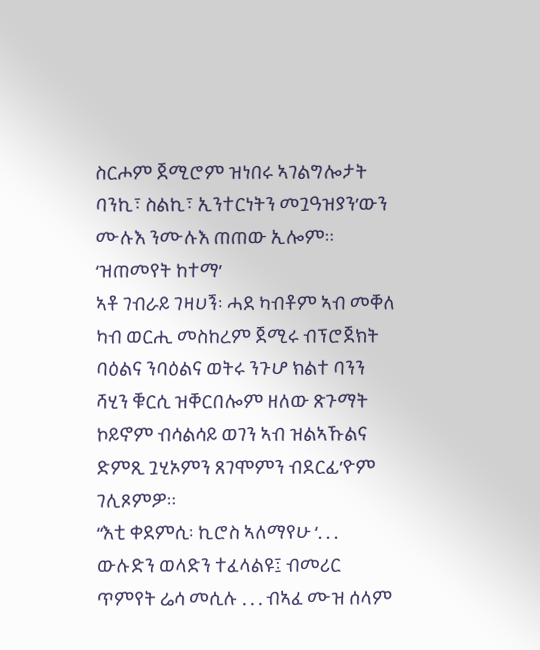ስርሖም ጀሚሮም ዝነበሩ ኣገልግሎታት ባንኪ፣ ስልኪ፣ ኢንተርነትን መጓዓዝያን’ውን ሙሉእ ንሙሉእ ጠጠው ኢሎም።
‘ዝጠመየት ከተማ’
ኣቶ ገብራይ ገዛሀኝ፡ ሓደ ካብቶም ኣብ መቐለ ካብ ወርሒ መስከረም ጀሚሩ ብፕሮጀክት ባዕልና ንባዕልና ወትሩ ንጉሆ ክልተ ባንን ሻሂን ቑርሲ ዝቐርበሎም ዘለው ጽጉማት ኮይኖም ብሳልሳይ ወገን ኣብ ዝልኣኹልና ድምጺ ጓሂኦምን ጸገሞምን ብደርፊ’ዮም ገሊጾምዎ።
“እቲ ቀደምሲ፡ ኪሮስ ኣለማየሁ ‘. . . ውሉድን ወላድን ተፈላልዩ፤ ብመሪር ጥምየት ሬሳ መሲሉ . . . ብኣፈ ሙዝ ሰላም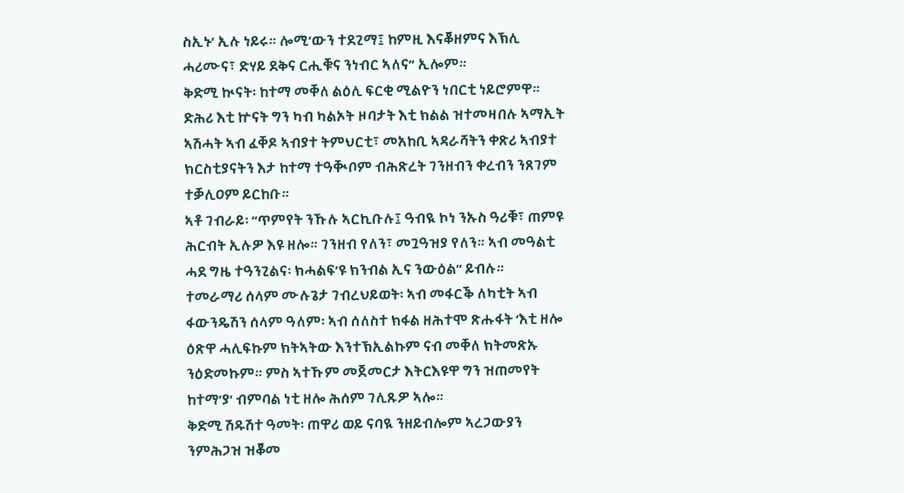ስኢኑ’ ኢሉ ነይሩ። ሎሚ’ውን ተደጊማ፤ ከምዚ እናቖዘምና እኽሊ ሓሪሙና፣ ድሃይ ደቅና ርሒቑና ንነብር ኣለና” ኢሎም።
ቅድሚ ኲናት፡ ከተማ መቐለ ልዕሊ ፍርቂ ሚልዮን ነበርቲ ነይሮምዋ።
ድሕሪ እቲ ኵናት ግን ካብ ካልኦት ዞባታት እቲ ክልል ዝተመዛበሉ ኣማኢት ኣሽሓት ኣብ ፈቐዶ ኣብያተ ትምህርቲ፣ መአከቢ ኣዳራሻትን ቀጽሪ ኣብያተ ክርስቲያናትን እታ ከተማ ተዓቚቦም ብሕጽረት ገንዘብን ቀረብን ንጸገም ተቓሊዐም ይርከቡ።
ኣቶ ገብራይ፡ “ጥምየት ንኹሉ ኣርኪቡሉ፤ ዓብዪ ኮነ ንኡስ ዓሪቑ፣ ጠምዩ ሕርብት ኢሉዎ እዩ ዘሎ። ገንዘብ የለን፣ መጓዓዝያ የለን። ኣብ መዓልቲ ሓደ ግዜ ተዓንጊልና፡ ክሓልፍ’ዩ ክንብል ኢና ንውዕል” ይብሉ።
ተመራማሪ ሰላም ሙሉጌታ ገብረህይወት፡ ኣብ መፋርቕ ለካቲት ኣብ ፋውንዴሽን ሰላም ዓለም፡ ኣብ ሰለስተ ክፋል ዘሕተሞ ጽሑፋት ‘እቲ ዘሎ ዕጽዋ ሓሊፍኩም ክትኣትው እንተኽኢልኩም ናብ መቐለ ክትመጽኡ ንዕድመኩም። ምስ ኣተኹም መጀመርታ እትርእዩዋ ግን ዝጠመየት ከተማ’ያ’ ብምባል ነቲ ዘሎ ሕሰም ገሊጹዎ ኣሎ።
ቅድሚ ሽዱሽተ ዓመት፡ ጠዋሪ ወይ ናባዪ ንዘይብሎም ኣረጋውያን ንምሕጋዝ ዝቖመ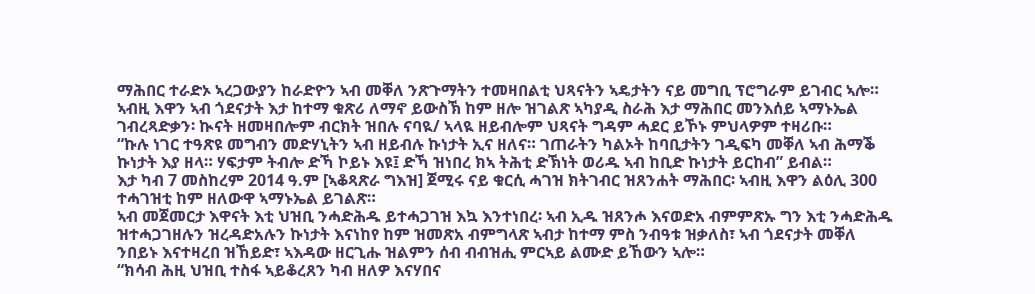ማሕበር ተራድኦ ኣረጋውያን ከራድዮን ኣብ መቐለ ንጽጉማትን ተመዛበልቲ ህጻናትን ኣዴታትን ናይ መግቢ ፕሮግራም ይገብር ኣሎ።
ኣብዚ እዋን ኣብ ጎደናታት እታ ከተማ ቁጽሪ ለማኖ ይውስኽ ከም ዘሎ ዝገልጽ ኣካያዲ ስራሕ እታ ማሕበር መንእሰይ ኣማኑኤል ገብረጻድቃን፡ ኲናት ዘመዛበሎም ብርክት ዝበሉ ናባዪ/ ኣላዪ ዘይብሎም ህጻናት ግዳም ሓደር ይኾኑ ምህላዎም ተዛሪቡ።
“ኩሉ ነገር ተዓጽዩ መግብን መድሃኒትን ኣብ ዘይብሉ ኩነታት ኢና ዘለና። ገጠራትን ካልኦት ከባቢታትን ገዲፍካ መቐለ ኣብ ሕማቕ ኩነታት እያ ዘላ። ሃፍታም ትብሎ ድኻ ኮይኑ እዩ፤ ድኻ ዝነበረ ክኣ ትሕቲ ድኽነት ወሪዱ ኣብ ከቢድ ኩነታት ይርከብ” ይብል።
እታ ካብ 7 መስከረም 2014 ዓ.ም [ኣቆጻጽራ ግእዝ] ጀሚሩ ናይ ቁርሲ ሓገዝ ክትገብር ዝጸንሐት ማሕበር፡ ኣብዚ እዋን ልዕሊ 300 ተሓገዝቲ ከም ዘለውዋ ኣማኑኤል ይገልጽ።
ኣብ መጀመርታ እዋናት እቲ ህዝቢ ንሓድሕዱ ይተሓጋገዝ እኳ እንተነበረ፡ ኣብ ኢዱ ዝጸንሖ እናወድአ ብምምጽኡ ግን እቲ ንሓድሕዱ ዝተሓጋገዘሉን ዝረዳድአሉን ኩነታት እናነከየ ከም ዝመጽአ ብምግላጽ ኣብታ ከተማ ምስ ንብዓቱ ዝቃለስ፣ ኣብ ጎደናታት መቐለ ንበይኑ እናተዛረበ ዝኸይድ፣ ኣእዳው ዘርጊሑ ዝልምን ሰብ ብብዝሒ ምርኣይ ልሙድ ይኸውን ኣሎ።
“ክሳብ ሕዚ ህዝቢ ተስፋ ኣይቆረጸን ካብ ዘለዎ እናሃበና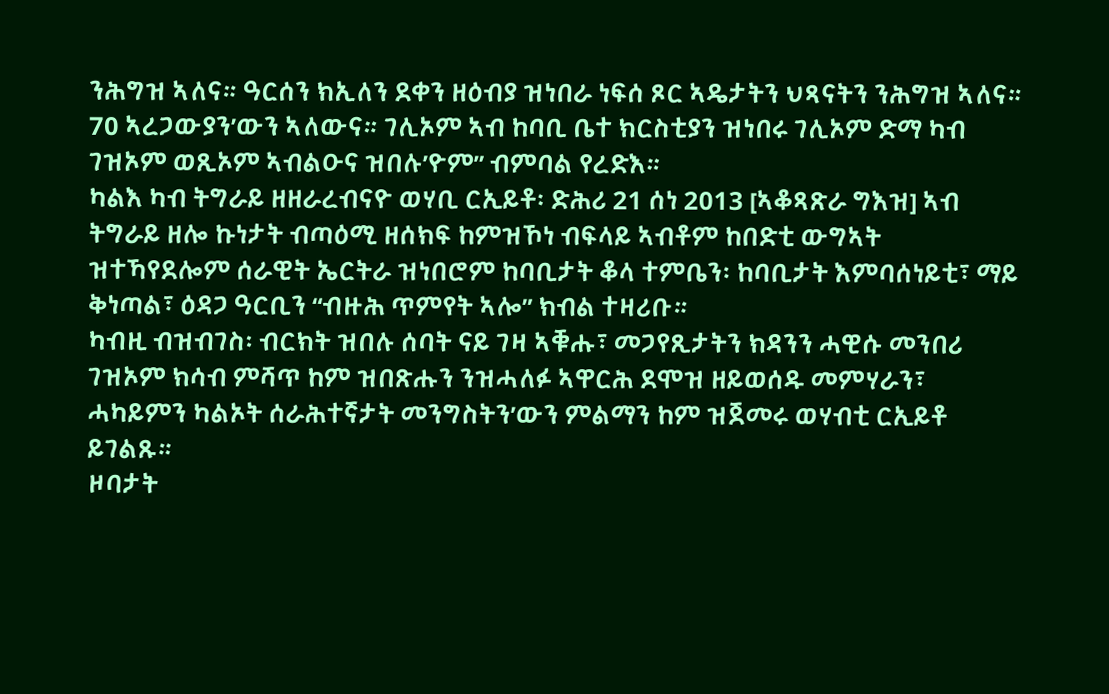ንሕግዝ ኣለና። ዓርሰን ክኢለን ደቀን ዘዕብያ ዝነበራ ነፍሰ ጾር ኣዴታትን ህጻናትን ንሕግዝ ኣለና። 70 ኣረጋውያን’ውን ኣለውና። ገሊኦም ኣብ ከባቢ ቤተ ክርስቲያን ዝነበሩ ገሊኦም ድማ ካብ ገዝኦም ወጺኦም ኣብልዑና ዝበሉ’ዮም” ብምባል የረድእ።
ካልእ ካብ ትግራይ ዘዘራረብናዮ ወሃቢ ርኢይቶ፡ ድሕሪ 21 ሰነ 2013 [ኣቆጻጽራ ግእዝ] ኣብ ትግራይ ዘሎ ኩነታት ብጣዕሚ ዘሰክፍ ከምዝኾነ ብፍላይ ኣብቶም ከበድቲ ውግኣት ዝተኻየደሎም ሰራዊት ኤርትራ ዝነበሮም ከባቢታት ቆላ ተምቤን፡ ከባቢታት እምባሰነይቲ፣ ማይ ቅነጣል፣ ዕዳጋ ዓርቢን “ብዙሕ ጥምየት ኣሎ” ክብል ተዛሪቡ።
ካብዚ ብዝብገስ፡ ብርክት ዝበሉ ሰባት ናይ ገዛ ኣቑሑ፣ መጋየጺታትን ክዳንን ሓዊሱ መንበሪ ገዝኦም ክሳብ ምሻጥ ከም ዝበጽሑን ንዝሓለፉ ኣዋርሕ ደሞዝ ዘይወሰዱ መምሃራን፣ ሓካይምን ካልኦት ሰራሕተኛታት መንግስትን’ውን ምልማን ከም ዝጀመሩ ወሃብቲ ርኢይቶ ይገልጹ።
ዞባታት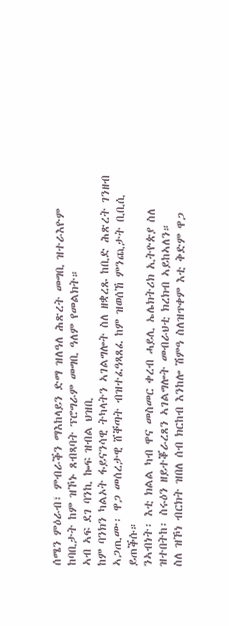ሰሜን ምዕራብ፣ ምብራቕን ማእከላይን ድማ ዝለዓለ ሕጽረት መግቢ ዝተራእዮም ከባቢታት ከም ዝኾኑ ጸብጻባት ፕሮግራም መግቢ ዓለም የመልክት።
ኣብ ኣፍ ደገ ባንኪ ኰፍ ዝብል ህዝቢ
ከም ባንክን ካልኦት ፋይናንሳዊ ትካላትን ኣገልግሎት ስለ ዘቋረጹ ከቢድ ሕጽረት ገንዘብ ኣጋጢሙ፡ ዋጋ መሰረታዊ ሸቐጣት ብዝተፈዓጻጸፈ ከም ዝወሰኸ ምንጪታት ቢቢሲ ይጠቕሱ።
ንኣብነት፡ እቲ ክልል ካብ ዋና መስመር ቀረብ ሓይሊ ኤሌክትሪክ ኢትዮጵያ ስለ ዝተበትከ፡ ስሩዕን ዘይተቖራረጸን ኣገልግሎት መብራህቲ ክረክብ ኣይከኣለን።
ስለ ዝኾነ ብርክት ዝበለ ሰብ ክርከብ እንከሎ ሽምዓ ስለዝጥቀም እቲ ቅድም ዋጋ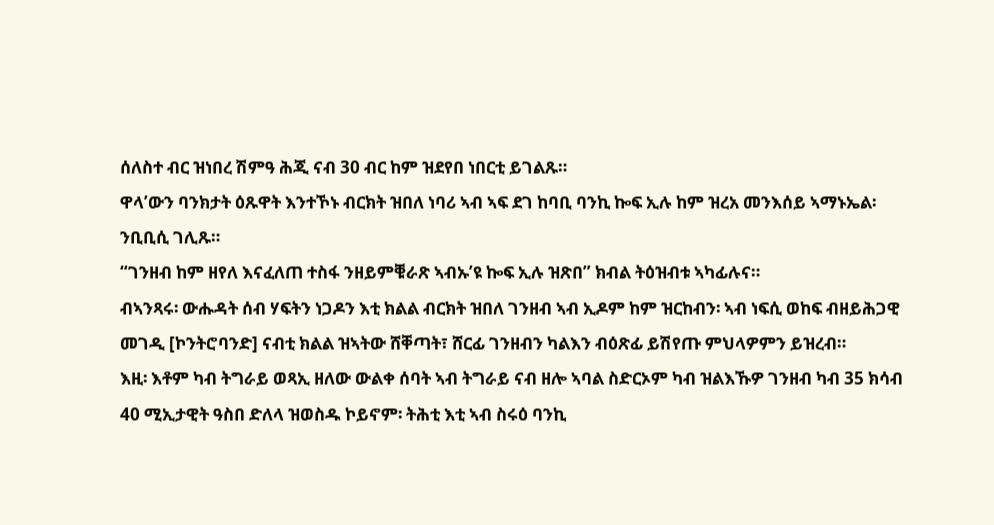ሰለስተ ብር ዝነበረ ሽምዓ ሕጂ ናብ 30 ብር ከም ዝደየበ ነበርቲ ይገልጹ።
ዋላ’ውን ባንክታት ዕጹዋት እንተኾኑ ብርክት ዝበለ ነባሪ ኣብ ኣፍ ደገ ከባቢ ባንኪ ኰፍ ኢሉ ከም ዝረአ መንእሰይ ኣማኑኤል፡ ንቢቢሲ ገሊጹ።
“ገንዘብ ከም ዘየለ እናፈለጠ ተስፋ ንዘይምቑራጽ ኣብኡ’ዩ ኰፍ ኢሉ ዝጽበ” ክብል ትዕዝብቱ ኣካፊሉና።
ብኣንጻሩ፡ ውሑዳት ሰብ ሃፍትን ነጋዶን እቲ ክልል ብርክት ዝበለ ገንዘብ ኣብ ኢዶም ከም ዝርከብን፡ ኣብ ነፍሲ ወከፍ ብዘይሕጋዊ መገዲ [ኮንትሮባንድ] ናብቲ ክልል ዝኣትው ሸቐጣት፣ ሸርፊ ገንዘብን ካልእን ብዕጽፊ ይሽየጡ ምህላዎምን ይዝረብ።
እዚ፡ እቶም ካብ ትግራይ ወጻኢ ዘለው ውልቀ ሰባት ኣብ ትግራይ ናብ ዘሎ ኣባል ስድርኦም ካብ ዝልእኹዎ ገንዘብ ካብ 35 ክሳብ 40 ሚኢታዊት ዓስበ ድለላ ዝወስዱ ኮይኖም፡ ትሕቲ እቲ ኣብ ስሩዕ ባንኪ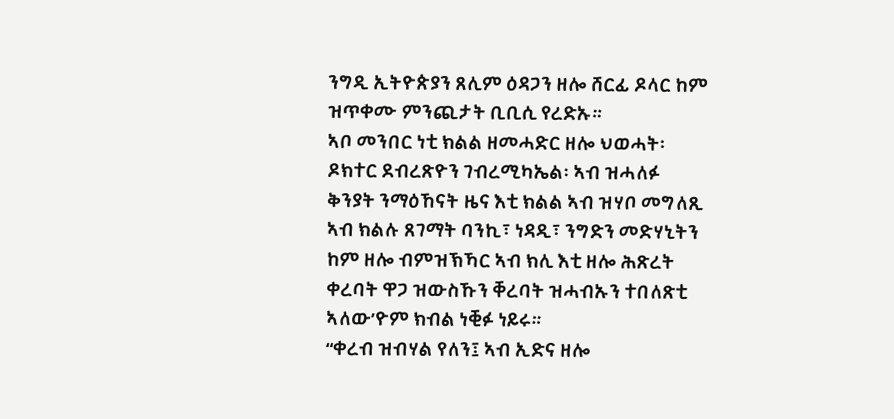ንግዲ ኢትዮጵያን ጸሊም ዕዳጋን ዘሎ ሸርፊ ዶላር ከም ዝጥቀሙ ምንጪታት ቢቢሲ የረድኡ።
ኣቦ መንበር ነቲ ክልል ዘመሓድር ዘሎ ህወሓት፡ ዶክተር ደብረጽዮን ገብረሚካኤል፡ ኣብ ዝሓለፉ ቅንያት ንማዕኸናት ዜና እቲ ክልል ኣብ ዝሃቦ መግለጺ ኣብ ክልሉ ጸገማት ባንኪ፣ ነዳዲ፣ ንግድን መድሃኒትን ከም ዘሎ ብምዝኽኻር ኣብ ክሊ እቲ ዘሎ ሕጽረት ቀረባት ዋጋ ዝውስኹን ቐረባት ዝሓብኡን ተበለጽቲ ኣለው’ዮም ክብል ነቒፉ ነይሩ።
“ቀረብ ዝብሃል የለን፤ ኣብ ኢድና ዘሎ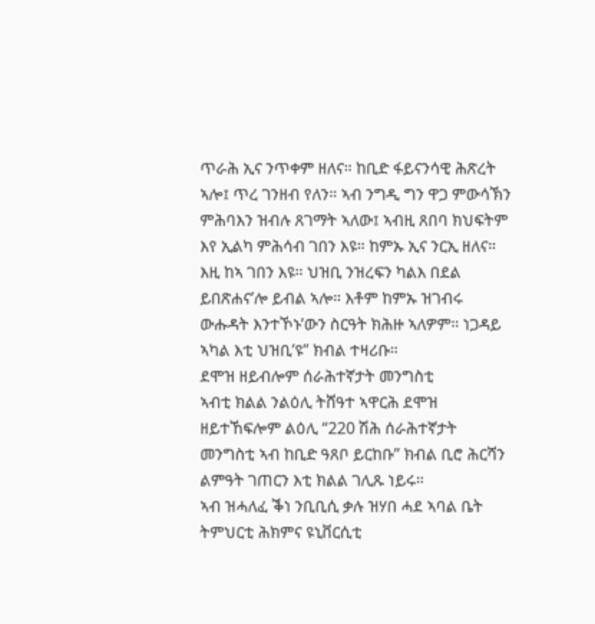ጥራሕ ኢና ንጥቀም ዘለና። ከቢድ ፋይናንሳዊ ሕጽረት ኣሎ፤ ጥረ ገንዘብ የለን። ኣብ ንግዲ ግን ዋጋ ምውሳኽን ምሕባእን ዝብሉ ጸገማት ኣለው፤ ኣብዚ ጸበባ ክህፍትም እየ ኢልካ ምሕሳብ ገበን እዩ። ከምኡ ኢና ንርኢ ዘለና። እዚ ከኣ ገበን እዩ። ህዝቢ ንዝረፍን ካልእ በደል ይበጽሐና’ሎ ይብል ኣሎ። እቶም ከምኡ ዝገብሩ ውሑዳት እንተኾኑ’ውን ስርዓት ክሕዙ ኣለዎም። ነጋዳይ ኣካል እቲ ህዝቢ’ዩ” ክብል ተዛሪቡ።
ደሞዝ ዘይብሎም ሰራሕተኛታት መንግስቲ
ኣብቲ ክልል ንልዕሊ ትሸዓተ ኣዋርሕ ደሞዝ ዘይተኸፍሎም ልዕሊ “220 ሽሕ ሰራሕተኛታት መንግስቲ ኣብ ከቢድ ዓጸቦ ይርከቡ” ክብል ቢሮ ሕርሻን ልምዓት ገጠርን እቲ ክልል ገሊጹ ነይሩ።
ኣብ ዝሓለፈ ቕነ ንቢቢሲ ቃሉ ዝሃበ ሓደ ኣባል ቤት ትምህርቲ ሕክምና ዩኒቨርሲቲ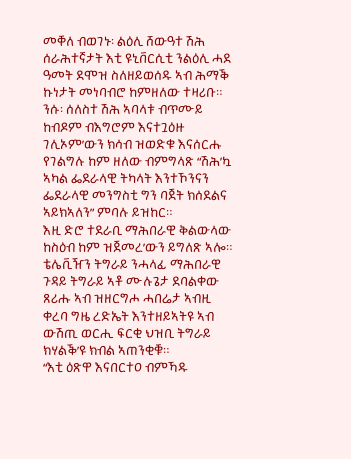መቐለ ብወገኑ፡ ልዕሊ ሸውዓተ ሽሕ ሰራሕተኛታት እቲ ዩኒቨርሲቲ ንልዕሊ ሓደ ዓመት ደሞዝ ስለዘይወሰዱ ኣብ ሕማቕ ኩነታት መነባብሮ ከምዘለው ተዛሪቡ።
ንሱ፡ ሰለስተ ሽሕ ኣባላቱ ብጥሙይ ከብዶም ብእግሮም እናተጓዕዙ ገሊኦም’ውን ክሳብ ዝወድቁ እናሰርሑ የገልግሉ ከም ዘለው ብምግላጽ “ሽሕ’ኳ ኣካል ፌደራላዊ ትካላት እንተኾንናን ፌደራላዊ መንግስቲ ግን ባጀት ክሰደልና ኣይክኣለን” ምባሉ ይዝከር።
እዚ ድሮ ተደራቢ ማሕበራዊ ቅልውላው ከስዕብ ከም ዝጀመረ’ውን ይግለጽ ኣሎ።
ቴሌቪዥን ትግራይ ንሓላፊ ማሕበራዊ ጉዳይ ትግራይ ኣቶ ሙሉጌታ ደባልቀው ጸሪሑ ኣብ ዝዘርግሖ ሓበሬታ ኣብዚ ቀረባ ግዜ ረድኤት እንተዘይኣትዩ ኣብ ውሽጢ ወርሒ ፍርቂ ህዝቢ ትግራይ ክሃልቕ’ዩ ክብል ኣጠንቂቑ።
“እቲ ዕጽዋ እናበርተዐ ብምኻዱ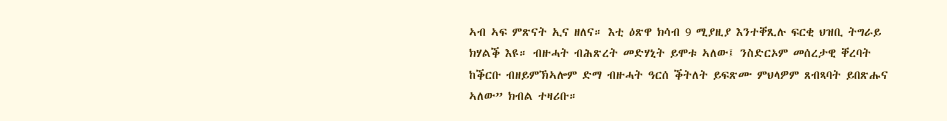ኣብ ኣፍ ምጽናት ኢና ዘለና። እቲ ዕጽዋ ክሳብ 9 ሚያዚያ እንተቐጺሉ ፍርቂ ህዝቢ ትግራይ ክሃልቕ እዩ። ብዙሓት ብሕጽረት መድሃኒት ይሞቱ ኣለው፤ ንስድርኦም መሰረታዊ ቐረባት ከቕርቡ ብዘይምኽኣሎም ድማ ብዙሓት ዓርሰ ቕትለት ይፍጽሙ ምህላዎም ጸብጻባት ይበጽሑና ኣለው” ክብል ተዛሪቡ።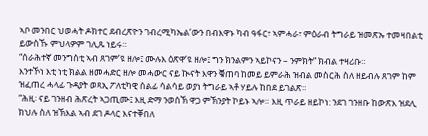ኣቦ መንበር ህወሓት ዶክተር ደብረጽዮን ገብረሚካኤል’ውን በብእዋኑ ካብ ዓፋር፣ ኣምሓራ፣ ምዕራብ ትግራይ ዝመጽኡ ተመዛበልቲ ይውስኹ ምህላዎም ገሊጹ ነይሩ።
“ሰራሕተኛ መንግስቲ ኣብ ጸገም’ዩ ዘሎ፤ ሙሉእ ዕጽዋ’ዩ ዘሎ፤ ግን ክንልምን ኣይኮናን – ንምክት” ክብል ተዛሪቡ።
እንተኾነ እቲ ነቲ ክልል ዘመሓድር ዘሎ መሓውር ናይ ኲናት እዋን ቑጠባ ከመይ ይምራሕ ዝብል መስርሕ ስለ ዘይብሉ ጸገም ከም ዝፈጠረ ሓላፊ ጉዳያት ወጻኢ ፖለቲካዊ ሰልፊ ሳልሳይ ወያነ ትግራይ ኣቶ ሃይሉ ከበደ ይገልጽ።
“ሕዚ፡ ናይ ገንዘብ ሕጽረት ኣጋጢሙ፤ እዚ ድማ ንወሰኽ ዋጋ ምኽንያት ኮይኑ ኣሎ። እዚ ጥራይ ዘይኮነ: ንደገ ገንዘቡ ከውጽእ ዝደሊ ክህሉ ስለ ዝኽእል ኣብ ደገ ዶላር እናተቐበለ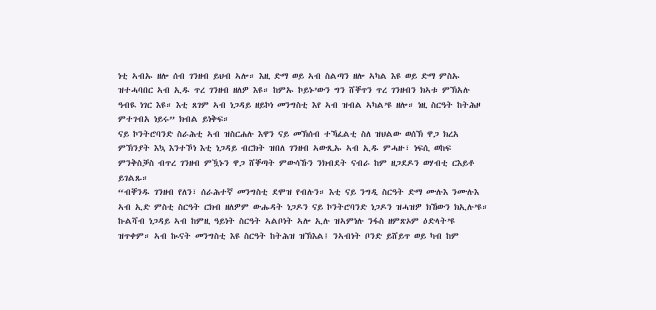ነቲ ኣብኡ ዘሎ ሰብ ገንዘብ ይህብ ኣሎ። እዚ ድማ ወይ ኣብ ስልጣን ዘሎ ኣካል እዩ ወይ ድማ ምስኡ ዝተሓባበር ኣብ ኢዱ ጥረ ገንዘብ ዘለዎ እዩ። ከምኡ ኮይኑ’ውን ግን ሸቐጥን ጥረ ገንዘብን ክኣቱ ምኽአሉ ዓብዪ ነገር እዩ። እቲ ጸገም ኣብ ነጋዳይ ዘይኮነ መንግስቲ እየ ኣብ ዝብል ኣካል’ዩ ዘሎ። ነዚ ስርዓት ከትሕዞ ምተገብአ ነይሩ” ክብል ይነቅፍ።
ናይ ኮንትሮባንድ ስራሕቲ ኣብ ዝስርሐሉ እዋን ናይ መኽሰብ ተኻፈልቲ ስለ ዝህልው ወሰኽ ዋጋ ክረአ ምኽንያት እኳ እንተኾነ እቲ ነጋዳይ ብርክት ዝበለ ገንዘብ ኣውጺኡ ኣብ ኢዱ ምሓዙ፣ ነፍሲ ወከፍ ምንቅስቓስ ብጥረ ገንዘብ ምዃኑን ዋጋ ሸቐጣት ምውሳኹን ንክብደት ናብራ ከም ዘጋደዶን ወሃብቲ ርእይቶ ይገልጹ።
“ብቐንዱ ገንዘብ የለን፣ ሰራሕተኛ መንግስቲ ደሞዝ የብሉን። እቲ ናይ ንግዲ ስርዓት ድማ ሙሉእ ንሙሉእ ኣብ ኢድ ምስቲ ስርዓት ርክብ ዘለዎም ውሑዳት ነጋዶን ናይ ኮንትሮባንድ ነጋዶን ዝሓዝዎ ክኸውን ክኢሉ’ዩ። ኩልሻብ ነጋዳይ ኣብ ከምዚ ዓይነት ስርዓት ኣልቦነት ኣሎ ኢሉ ዝኣምነሉ ንፋስ ዘምጽኦም ዕድላት’ዩ ዝጥቀም። ኣብ ኲናት መንግስቲ እዩ ስርዓት ከትሕዝ ዝኽእል፤ ንኣብነት ቦንድ ይሸይጥ ወይ ካብ ከም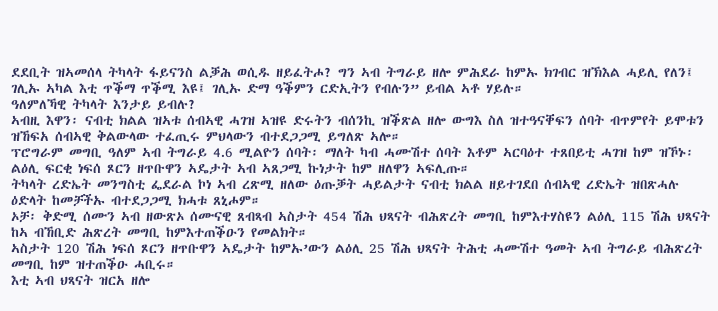ደደቢት ዝኣመሰላ ትካላት ፋይናንስ ልቓሕ ወሲዱ ዘይፈትሖ? ግን ኣብ ትግራይ ዘሎ ምሕደራ ከምኡ ክገብር ዝኽእል ሓይሊ የለን፤ ገሊኡ ኣካል እቲ ጥቕማ ጥቕሚ እዩ፤ ገሊኡ ድማ ዓቕምን ርድኢትን የብሉን” ይብል ኣቶ ሃይሉ።
ዓለምለኻዊ ትካላት እንታይ ይብሉ?
ኣብዚ እዋን፡ ናብቲ ክልል ዝኣቱ ሰብኣዊ ሓገዝ ኣዝዩ ድሩትን ብሰንኪ ዝቕጽል ዘሎ ውግእ ስለ ዝተዓናቐፍን ሰባት ብጥምየት ይሞቱን ዝኸፍአ ሰብኣዊ ቅልውላው ተፈጢሩ ምህላውን ብተደጋጋሚ ይግለጽ ኣሎ።
ፕሮግራም መግቢ ዓለም ኣብ ትግራይ 4.6 ሚልዮን ሰባት፡ ማለት ካብ ሓሙሽተ ሰባት እቶም ኣርባዕተ ተጸበይቲ ሓገዝ ከም ዝኾኑ፡ ልዕሊ ፍርቂ ነፍሰ ጾርን ዘጥቡዋን ኣዴታት ኣብ ኣጸጋሚ ኩነታት ከም ዘለዋን ኣፍሊጡ።
ትካላት ረድኤት መንግስቲ ፌደራል ኮነ ኣብ ረጽሚ ዘለው ዕጡቓት ሓይልታት ናብቲ ክልል ዘይተገደበ ሰብኣዊ ረድኤት ዝበጽሓሉ ዕድላት ከመቻችኡ ብተደጋጋሚ ክሓቱ ጸኒሖም።
ኦቻ፡ ቅድሚ ሰሙን ኣብ ዘውጽኦ ሰሙናዊ ጸብጻብ ኣስታት 454 ሽሕ ህጻናት ብሕጽረት መግቢ ከምእተሃስዩን ልዕሊ 115 ሽሕ ህጻናት ከኣ ብኸቢድ ሕጽረት መግቢ ከምእተጠቕዑን የመልክት።
ኣስታት 120 ሽሕ ነፍሰ ጾርን ዘጥቡዋን ኣዴታት ከምኡ’ውን ልዕሊ 25 ሽሕ ህጻናት ትሕቲ ሓሙሽተ ዓመት ኣብ ትግራይ ብሕጽረት መግቢ ከም ዝተጠቕዑ ሓቢሩ።
እቲ ኣብ ህጻናት ዝርአ ዘሎ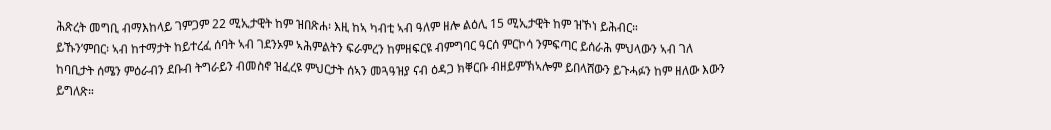ሕጽረት መግቢ ብማእከላይ ገምጋም 22 ሚኢታዊት ከም ዝበጽሐ፡ እዚ ከኣ ካብቲ ኣብ ዓለም ዘሎ ልዕሊ 15 ሚኢታዊት ከም ዝኾነ ይሕብር።
ይኹን’ምበር፡ ኣብ ከተማታት ከይተረፈ ሰባት ኣብ ገደንኦም ኣሕምልትን ፍራምረን ከምዘፍርዩ ብምግባር ዓርሰ ምርኮሳ ንምፍጣር ይሰራሕ ምህላውን ኣብ ገለ ከባቢታት ሰሜን ምዕራብን ደቡብ ትግራይን ብመስኖ ዝፈረዩ ምህርታት ሰኣን መጓዓዝያ ናብ ዕዳጋ ክቐርቡ ብዘይምኽኣሎም ይበላሸውን ይጉሓፉን ከም ዘለው እውን ይግለጽ።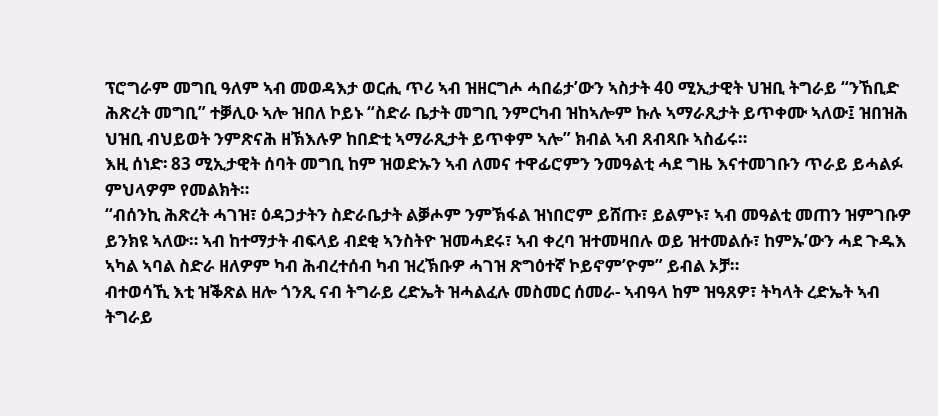ፕሮግራም መግቢ ዓለም ኣብ መወዳእታ ወርሒ ጥሪ ኣብ ዝዘርግሖ ሓበሬታ’ውን ኣስታት 40 ሚኢታዊት ህዝቢ ትግራይ “ንኸቢድ ሕጽረት መግቢ” ተቓሊዑ ኣሎ ዝበለ ኮይኑ “ስድራ ቤታት መግቢ ንምርካብ ዝከኣሎም ኩሉ ኣማራጺታት ይጥቀሙ ኣለው፤ ዝበዝሕ ህዝቢ ብህይወት ንምጽናሕ ዘኽእሉዎ ከበድቲ ኣማራጺታት ይጥቀም ኣሎ” ክብል ኣብ ጸብጻቡ ኣስፊሩ።
እዚ ሰነድ፡ 83 ሚኢታዊት ሰባት መግቢ ከም ዝወድኡን ኣብ ለመና ተዋፊሮምን ንመዓልቲ ሓደ ግዜ እናተመገቡን ጥራይ ይሓልፉ ምህላዎም የመልክት።
“ብሰንኪ ሕጽረት ሓገዝ፣ ዕዳጋታትን ስድራቤታት ልቓሖም ንምኽፋል ዝነበሮም ይሸጡ፣ ይልምኑ፣ ኣብ መዓልቲ መጠን ዝምገቡዎ ይንክዩ ኣለው። ኣብ ከተማታት ብፍላይ ብደቂ ኣንስትዮ ዝመሓደሩ፣ ኣብ ቀረባ ዝተመዛበሉ ወይ ዝተመልሱ፣ ከምኡ’ውን ሓደ ጉዱእ ኣካል ኣባል ስድራ ዘለዎም ካብ ሕብረተሰብ ካብ ዝረኽቡዎ ሓገዝ ጽግዕተኛ ኮይኖም’ዮም” ይብል ኦቻ።
ብተወሳኺ እቲ ዝቕጽል ዘሎ ጎንጺ ናብ ትግራይ ረድኤት ዝሓልፈሉ መስመር ሰመራ- ኣብዓላ ከም ዝዓጸዎ፣ ትካላት ረድኤት ኣብ ትግራይ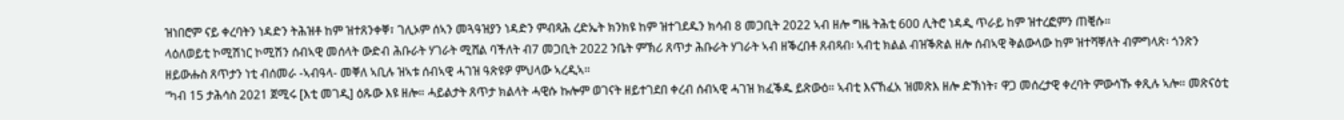ዝነበሮም ናይ ቀረባትን ነዳድን ትሕዝቶ ከም ዝተጸንቀቐ፣ ገሊኦም ሰኣን መጓዓዝያን ነዳድን ምብጻሕ ረድኤት ክንክዩ ከም ዝተገደዱን ክሳብ 8 መጋቢት 2022 ኣብ ዘሎ ግዜ ትሕቲ 600 ሊትሮ ነዳዲ ጥራይ ከም ዝተረፎምን ጠቒሱ።
ላዕለወይቲ ኮሚሽነር ኮሚሽን ሰብኣዊ መሰላት ውድብ ሕቡራት ሃገራት ሚሸል ባችለት ብ7 መጋቢት 2022 ንቤት ምኽሪ ጸጥታ ሕቡራት ሃገራት ኣብ ዘቕረበቶ ጸብጻብ፡ ኣብቲ ክልል ብዝቕጽል ዘሎ ሰብኣዊ ቅልውላው ከም ዝተሻቐለት ብምግላጽ፡ ጎንጽን ዘይውሑስ ጸጥታን ነቲ ብሰመራ -ኣብዓላ- መቐለ ኣቢሉ ዝኣቱ ሰብኣዊ ሓገዝ ዓጽዩዎ ምህላው ኣረዲኣ።
“ካብ 15 ታሕሳስ 2021 ጀሚሩ [እቲ መገዲ] ዕጹው እዩ ዘሎ። ሓይልታት ጸጥታ ክልላት ሓዊሱ ኩሎም ወገናት ዘይተገደበ ቀረብ ሰብኣዊ ሓገዝ ክፈቕዱ ይጽውዕ። ኣብቲ እናኸፈአ ዝመጽእ ዘሎ ድኽነት፣ ዋጋ መሰረታዊ ቀረባት ምውሳኹ ቀጺሉ ኣሎ። መጽናዕቲ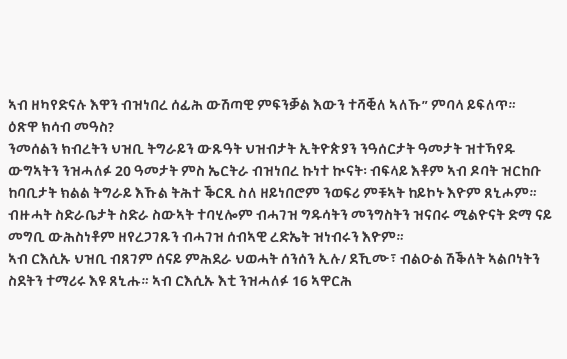ኣብ ዘካየድናሉ እዋን ብዝነበረ ሰፊሕ ውሽጣዊ ምፍንቓል እውን ተሻቒለ ኣለኹ” ምባላ ይፍለጥ።
ዕጽዋ ክሳብ መዓስ?
ንመሰልን ክብረትን ህዝቢ ትግራይን ውጹዓት ህዝብታት ኢትዮጵያን ንዓሰርታት ዓመታት ዝተኻየዱ ውግኣትን ንዝሓለፉ 20 ዓመታት ምስ ኤርትራ ብዝነበረ ኩነተ ኲናት፡ ብፍላይ እቶም ኣብ ዶባት ዝርከቡ ከባቢታት ክልል ትግራይ እኹል ትሕተ ቕርጺ ስለ ዘይነበሮም ንወፍሪ ምቹኣት ከይኮኑ እዮም ጸኒሖም።
ብዙሓት ስድራቤታት ስድራ ስውኣት ተባሂሎም ብሓገዝ ግዱሳትን መንግስትን ዝናበሩ ሚልዮናት ድማ ናይ መግቢ ውሕስነቶም ዘየረጋገጹን ብሓገዝ ሰብኣዊ ረድኤት ዝነብሩን እዮም።
ኣብ ርእሲኡ ህዝቢ ብጸገም ሰናይ ምሕደራ ህወሓት ሰንሰን ኢሉ/ ደኺሙ፣ ብልዑል ሽቕለት ኣልቦነትን ስደትን ተማሪሩ እዩ ጸኒሑ። ኣብ ርእሲኡ እቲ ንዝሓለፉ 16 ኣዋርሕ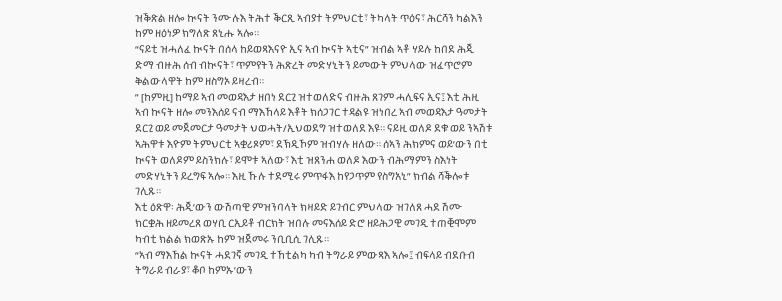ዝቕጽል ዘሎ ኲናት ንሙሉእ ትሕተ ቕርጺ ኣብያተ ትምህርቲ፣ ትካላት ጥዕና፣ ሕርሻን ካልእን ከም ዘዕነዎ ክግለጽ ጸኒሑ ኣሎ።
“ናይቲ ዝሓለፈ ኲናት በሰላ ከይወጻእናዮ ኢና ኣብ ኲናት ኣቲና” ዝብል ኣቶ ሃይሉ ከበደ ሕጂ ድማ ብዙሕ ሰብ ብኲናት፣ ጥምየትን ሕጽረት መድሃኒትን ይመውት ምህላው ዝፈጥሮም ቅልውላዋት ከም ዘስግኦ ይዛረብ።
” [ከምዚ] ከማይ ኣብ መወዳእታ ዘበነ ደርጊ ዝተወለድና ብዙሕ ጸገም ሓሊፍና ኢና፤ እቲ ሕዚ ኣብ ኲናት ዘሎ መንእሰይ ናብ ማእኸላይ እቶት ክሰጋገር ተዳልዩ ዝነበረ ኣብ መወዳእታ ዓመታት ደርጊ ወይ መጀመርታ ዓመታት ህወሓት/ኢህወደግ ዝተወለደ እዩ። ናይዚ ወለዶ ደቁ ወይ ንኣሽቱ ኣሕዋቱ እዮም ትምህርቲ ኣቋሪጾም፣ ደኽዲኾም ዝብሃሉ ዘለው። ሰኣን ሕክምና ወይ’ውን በቲ ኲናት ወለዶም ይስንክሉ፣ ይሞቱ ኣለው፣ እቲ ዝጸንሐ ወለዶ እውን ብሕማምን ስእነት መድሃኒትን ይረግፍ ኣሎ። እዚ ኹሉ ተደሚሩ ምጥፋእ ከየጋጥም የስግአኒ” ክብል ሻቕሎቱ ገሊጹ።
እቲ ዕጽዋ፡ ሕጂ’ውን ውሽጣዊ ምዝንባላት ክዛይድ ይገብር ምህላው ዝገለጸ ሓደ ሽሙ ክርቋሕ ዘይመረጸ ወሃቢ ርኢይቶ ብርክት ዝበሉ መናእሰይ ድሮ ዘይሕጋዊ መገዲ ተጠቒሞም ካብቲ ክልል ክወጽኡ ከም ዝጀመሩ ንቢቢሲ ገሊጹ።
“ኣብ ማእኸል ኲናት ሓደገኛ መገዲ ተኸቲልካ ካብ ትግራይ ምውጻእ ኣሎ፤ ብፍላይ ብደቡብ ትግራይ ብራያ፣ ቆቦ ከምኡ’ውን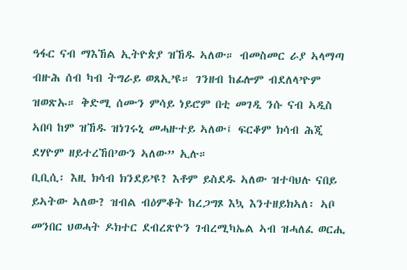ዓፋር ናብ ማእኸል ኢትዮጵያ ዝኸዱ ኣለው። ብመስመር ራያ ኣላማጣ ብዙሕ ሰብ ካብ ትግራይ ወጸኢ’ዩ። ገንዘብ ከፊሎም ብደለላ’ዮም ዝወጽኡ። ቅድሚ ሰሙን ምሳይ ነይሮም በቲ መገዲ ንሱ ናብ ኣዲስ ኣበባ ከም ዝኸዱ ዝነገሩኒ መሓዙተይ ኣለው፤ ፍርቆም ክሳብ ሕጂ ደሃዮም ዘይተረኸበ’ውን ኣለው” ኢሉ።
ቢቢሲ፡ እዚ ክሳብ ክንደይ’ዩ? እቶም ይስደዱ ኣለው ዝተባህሉ ናበይ ይኣትው ኣለው? ዝብል ብዕምቆት ከረጋግጾ እኳ እንተዘይክኣለ፡ ኣቦ መንበር ህወሓት ዶክተር ደብረጽዮን ገብረሚካኤል ኣብ ዝሓለፈ ወርሒ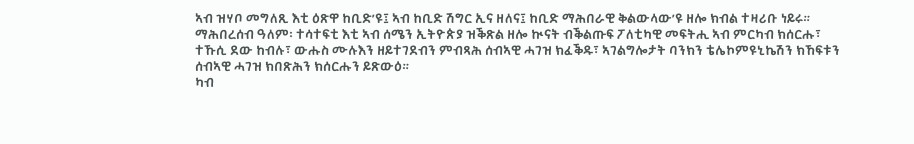ኣብ ዝሃቦ መግለጺ እቲ ዕጽዋ ከቢድ’ዩ፤ ኣብ ከቢድ ሽግር ኢና ዘለና፤ ከቢድ ማሕበራዊ ቅልውላው’ዩ ዘሎ ክብል ተዛሪቡ ነይሩ።
ማሕበረሰብ ዓለም፡ ተሳተፍቲ እቲ ኣብ ሰሜን ኢትዮጵያ ዝቕጽል ዘሎ ኲናት ብቕልጡፍ ፖለቲካዊ መፍትሒ ኣብ ምርካብ ክሰርሑ፣ ተኹሲ ደው ከብሉ፣ ውሑስ ሙሉእን ዘይተገደብን ምብጻሕ ሰብኣዊ ሓገዝ ክፈቕዱ፣ ኣገልግሎታት ባንክን ቴሌኮምዩኒኬሽን ክኸፍቱን ሰብኣዊ ሓገዝ ክበጽሕን ክሰርሑን ይጽውዕ።
ካብ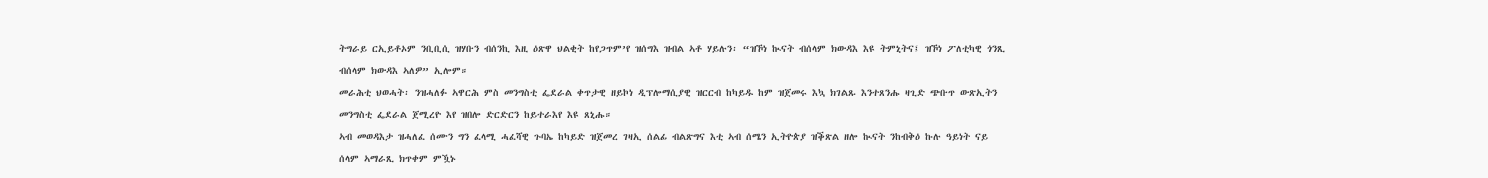ትግራይ ርኢይቶኦም ንቢቢሲ ዝሃቡን ብሰንኪ እዚ ዕጽዋ ህልቂት ከየጋጥም’የ ዝሰግእ ዝብል ኣቶ ሃይሉን፡ “ዝኾነ ኲናት ብሰላም ክውዳእ እዩ ትምኒትና፤ ዝኾነ ፖለቲካዊ ጎንጺ ብሰላም ክውዳእ ኣለዎ” ኢሎም።
መራሕቲ ህወሓት፡ ንዝሓለፉ ኣዋርሕ ምስ መንግስቲ ፌደራል ቀጥታዊ ዘይኮነ ዲፕሎማሲያዊ ዝርርብ ከካይዱ ከም ዝጀመሩ እኳ ክገልጹ እንተጸንሑ ዛጊድ ጭቡጥ ውጽኢትን መንግስቲ ፌደራል ጀሚረዮ እየ ዝበሎ ድርድርን ከይተራእየ እዩ ጸኒሑ።
ኣብ መወዳእታ ዝሓለፈ ሰሙን ግን ፈላሚ ሓፈሻዊ ጉባኤ ከካይድ ዝጀመረ ገዛኢ ሰልፊ ብልጽግና እቲ ኣብ ሰሜን ኢትዮጵያ ዝቕጽል ዘሎ ኲናት ንከብቅዕ ኩሉ ዓይነት ናይ ሰላም ኣማራጺ ክጥቀም ምዃኑ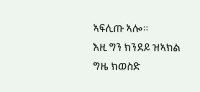ኣፍሊጡ ኣሎ።
እዚ ግን ክንደይ ዝኣክል ግዜ ክወስድ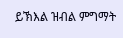ይኽእል ዝብል ምግማት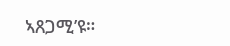ኣጸጋሚ’ዩ።